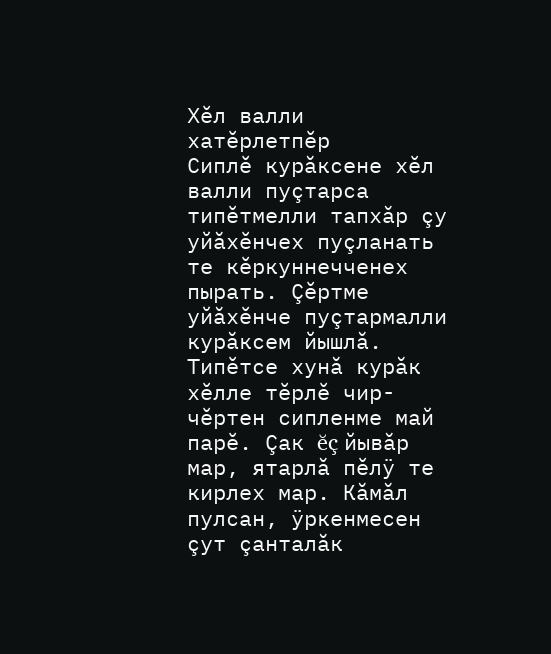Хĕл валли хатĕрлетпĕр
Сиплĕ курăксене хĕл валли пуçтарса типĕтмелли тапхăр çу уйăхĕнчех пуçланать те кĕркуннечченех пырать. Çĕртме уйăхĕнче пуçтармалли курăксем йышлă.
Типĕтсе хунă курăк хĕлле тĕрлĕ чир-чĕртен сипленме май парĕ. Çак ĕç йывăр мар, ятарлă пĕлÿ те кирлех мар. Кăмăл пулсан, ÿркенмесен çут çанталăк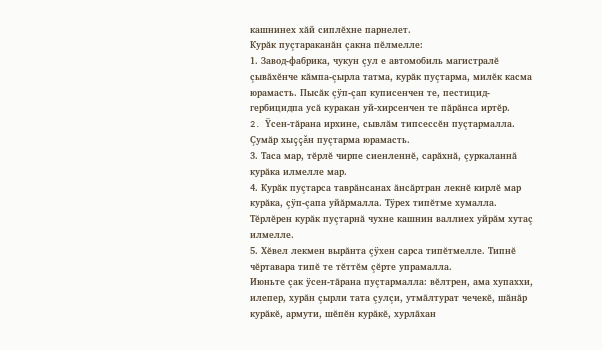кашнинех хăй сиплĕхне парнелет.
Курăк пуçтараканăн çакна пĕлмелле:
1. Завод-фабрика, чукун çул е автомобиль магистралĕ çывăхĕнче кăмпа-çырла татма, курăк пуçтарма, милĕк касма юрамасть. Пысăк çÿп-çап куписенчен те, пестицид-гербицидпа усă куракан уй-хирсенчен те пăрăнса иртĕр.
2. Ÿсен-тăрана ирхине, сывлăм типсессĕн пуçтармалла. Çумăр хыççăн пуçтарма юрамасть.
3. Таса мар, тĕрлĕ чирпе сиенленнĕ, сарăхнă, çуркаланнă курăка илмелле мар.
4. Курăк пуçтарса таврăнсанах ăнсăртран лекнĕ кирлĕ мар курăка, çÿп-çапа уйăрмалла. Тÿрех типĕтме хумалла. Тĕрлĕрен курăк пуçтарнă чухне кашнин валлиех уйрăм хутаç илмелле.
5. Хĕвел лекмен вырăнта çÿхен сарса типĕтмелле. Типнĕ чĕртавара типĕ те тĕттĕм çĕрте упрамалла.
Июньте çак ÿсен-тăрана пуçтармалла: вĕлтрен, ама хупаххи, илепер, хурăн çырли тата çулçи, утмăлтурат чечекĕ, шăнăр курăкĕ, армути, шĕпĕн курăкĕ, хурлăхан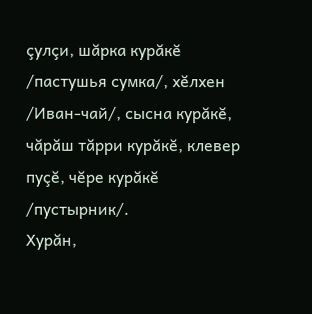çулçи, шăрка курăкĕ /пастушья сумка/, хĕлхен /Иван-чай/, сысна курăкĕ, чăрăш тăрри курăкĕ, клевер пуçĕ, чĕре курăкĕ /пустырник/.
Хурăн,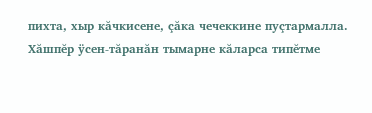пихта, хыр кăчкисене, çăка чечеккине пуçтармалла.
Хăшпĕр ÿсен-тăранăн тымарне кăларса типĕтме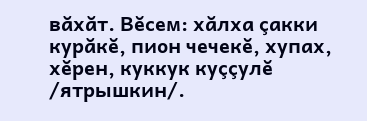вăхăт. Вĕсем: хăлха çакки курăкĕ, пион чечекĕ, хупах, хĕрен, куккук куççулĕ /ятрышкин/.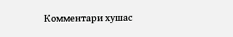Комментари хушас